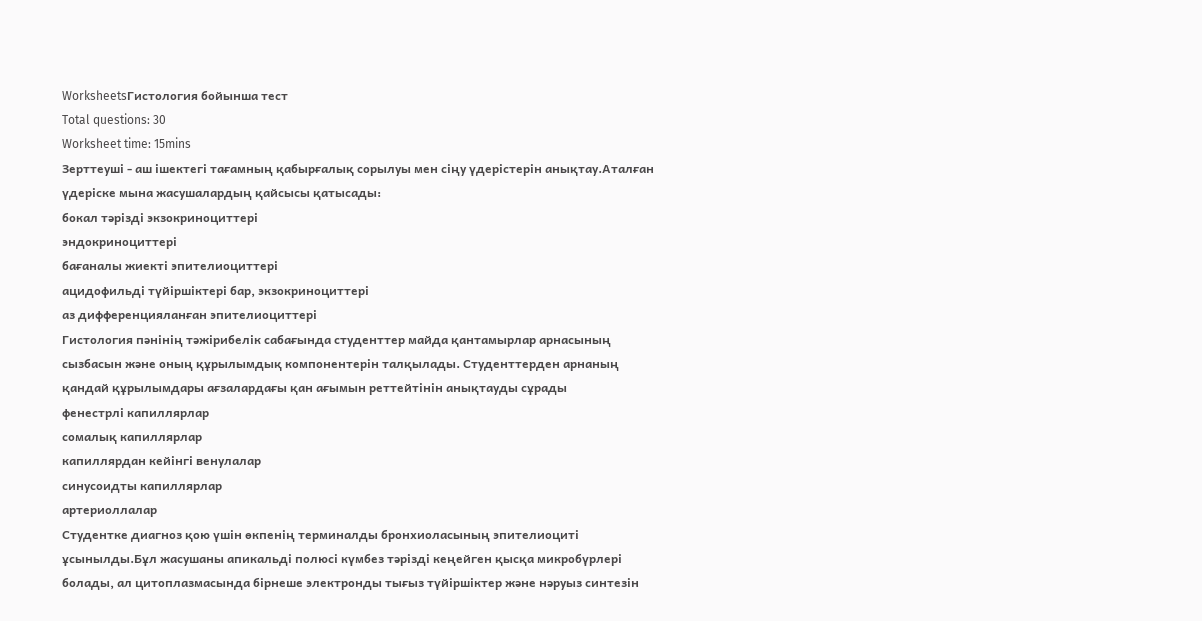WorksheetsГистология бойынша тест
Total questions: 30
Worksheet time: 15mins
Зерттеуші - аш ішектегі тағамның қабырғалық сорылуы мен сіңу үдерістерін анықтау.Аталған үдеріске мына жасушалардың қайсысы қатысады:
бокал тәрізді экзокриноциттері
эндокриноциттері
бағаналы жиекті эпителиоциттері
ацидофильді түйіршіктері бар, экзокриноциттері
аз дифференцияланған эпителиоциттері
Гистология пәнінің тәжірибелік сабағында студенттер майда қантамырлар арнасының сызбасын және оның құрылымдық компонентерін талқылады. Студенттерден арнаның қандай құрылымдары ағзалардағы қан ағымын реттейтінін анықтауды сұрады
фенестрлі капиллярлар
сомалық капиллярлар
капиллярдан кейінгі венулалар
синусоидты капиллярлар
артериоллалар
Студентке диагноз қою үшін өкпенің терминалды бронхиоласының эпителиоциті ұсынылды.Бұл жасушаны апикальді полюсі күмбез тәрізді кеңейген қысқа микробүрлері болады, ал цитоплазмасында бірнеше электронды тығыз түйіршіктер және нәруыз синтезін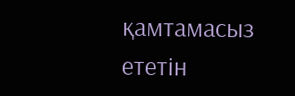қамтамасыз ететін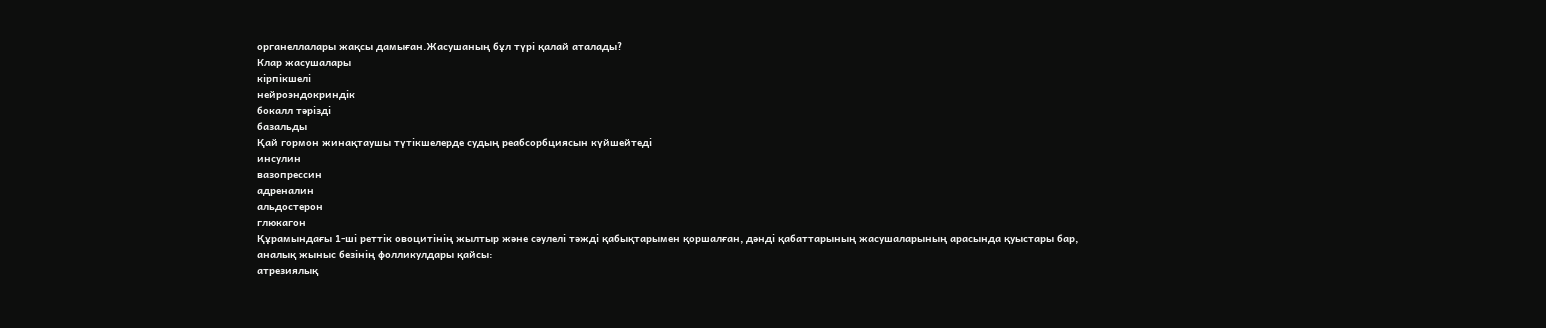органеллалары жақсы дамыған.Жасушаның бұл түрі қалай аталады?
Клар жасушалары
кірпікшелі
нейроэндокриндік
бокалл тәрізді
базальды
Қай гормон жинақтаушы түтікшелерде судың реабсорбциясын күйшейтеді
инсулин
вазопрессин
адреналин
альдостерон
глюкагон
Құрамындағы 1-ші реттік овоцитінің жылтыр және сәулелі тәжді қабықтарымен қоршалған, дәнді қабаттарының жасушаларының арасында қуыстары бар, аналық жыныс безінің фолликулдары қайсы:
атрезиялық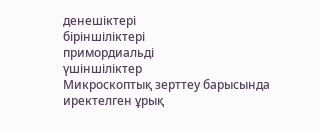денешіктері
біріншіліктері
примордиальді
үшіншіліктер
Микроскоптық зерттеу барысында иректелген ұрық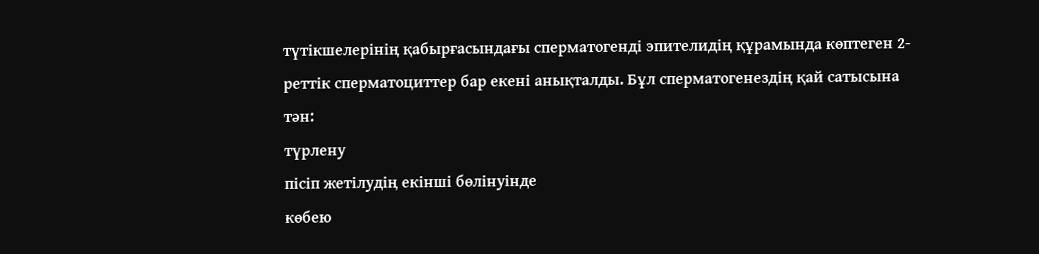түтікшелерінің қабырғасындағы сперматогенді эпителидің құрамында көптеген 2-реттік сперматоциттер бар екені анықталды. Бұл сперматогенездің қай сатысына тән:
түрлену
пісіп жетілудің екінші бөлінуінде
көбею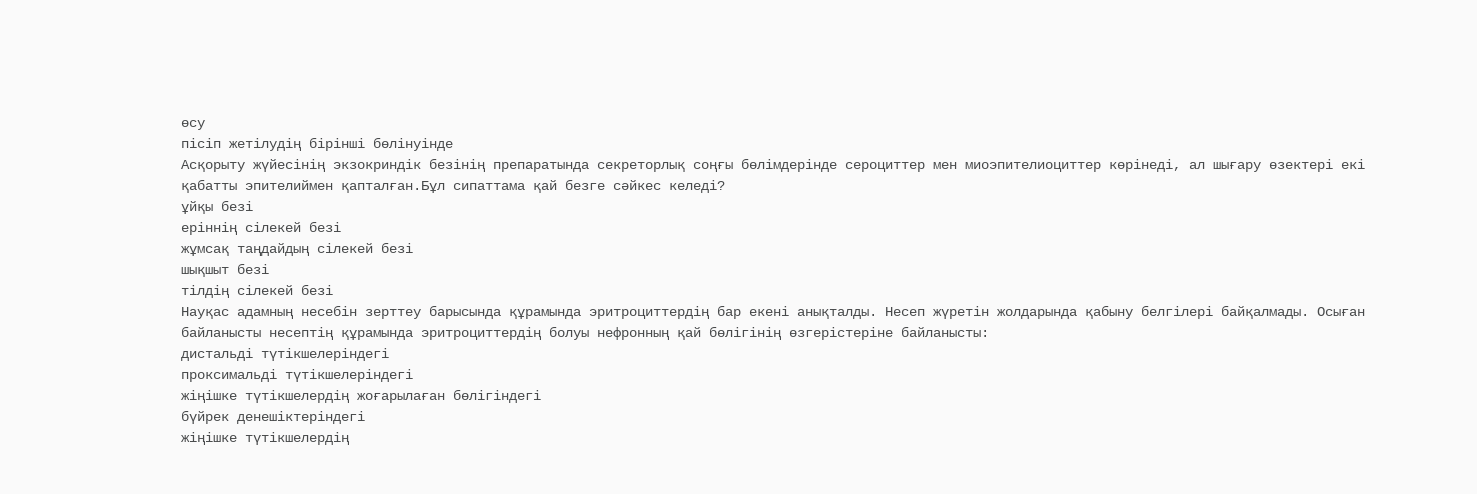өсу
пісіп жетілудің бірінші бөлінуінде
Асқорыту жүйесінің экзокриндік безінің препаратында секреторлық соңғы бөлімдерінде сероциттер мен миоэпителиоциттер көрінеді, ал шығару өзектері екі қабатты эпителиймен қапталған.Бұл сипаттама қай безге сәйкес келеді?
ұйқы безі
еріннің сілекей безі
жұмсақ таңдайдың сілекей безі
шықшыт безі
тілдің сілекей безі
Науқас адамның несебін зерттеу барысында құрамында эритроциттердің бар екені анықталды. Несеп жүретін жолдарында қабыну белгілері байқалмады. Осыған байланысты несептің құрамында эритроциттердің болуы нефронның қай бөлігінің өзгерістеріне байланысты:
дистальді түтікшелеріндегі
проксимальді түтікшелеріндегі
жіңішке түтікшелердің жоғарылаған бөлігіндегі
бүйрек денешіктеріндегі
жіңішке түтікшелердің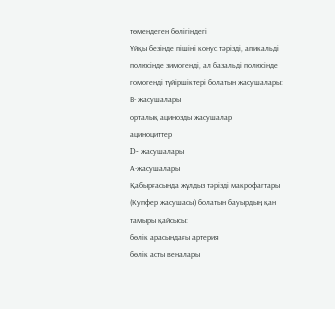төмендеген бөлігіндегі
Ұйқы безінде пішіні конус тәрізді, апикальді полюсінде зимогенді, ал базальді полюсінде гомогенді түйіршіктері болатын жасушалары:
В- жасушалары
орталық ацинозды жасушалар
ациноциттер
D- жасушалары
А-жасушалары
Қабырғасында жұлдыз тәрізді макрофагтары (Купфер жасушасы) болатын бауырдың қан тамыры қайсысы:
бөлік арасындағы артерия
бөлік асты веналары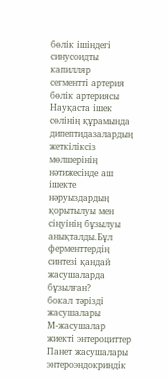бөлік ішіндегі синусоидты капилляр
сегментті артерия
бөлік артериясы
Науқаста ішек сөлінің құрамында дипептидазалардың жеткіліксіз мөлшерінің нәтижесінде аш ішекте нәруыздардың қорытылуы мен сіңуінің бұзылуы анықталды.Бұл ферменттердің синтезі қандай жасушаларда бұзылған?
бокал тәрізді жасушалары
М-жасушалар
жиекті энтероциттер
Панет жасушалары
энтероэндокриндік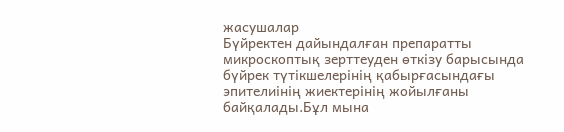жасушалар
Бүйректен дайындалған препаратты микроскоптық зерттеуден өткізу барысында бүйрек түтікшелерінің қабырғасындағы эпителиінің жиектерінің жойылғаны байқалады.Бұл мына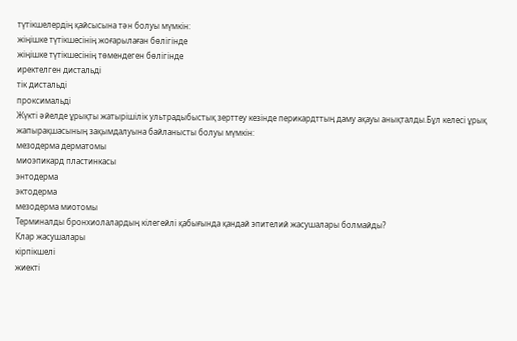түтікшелердің қайсысына тән болуы мүмкін:
жіңішке түтікшесінің жоғарылаған бөлігінде
жіңішке түтікшесінің төмендеген бөлігінде
иректелген дистальді
тік дистальді
проксимальді
Жүкті әйелде ұрықты жатырішілік ультрадыбыстық зерттеу кезінде перикардттың даму ақауы анықталды.Бұл келесі ұрық жапырақшасының зақымдалуына байланысты болуы мүмкін:
мезодерма дерматомы
миоэпикард пластинкасы
энтодерма
эктодерма
мезодерма миотомы
Терминалды бронхиолалардың кілегейлі қабығында қандай эпителий жасушалары болмайды?
Клар жасушалары
кірпікшелі
жиекті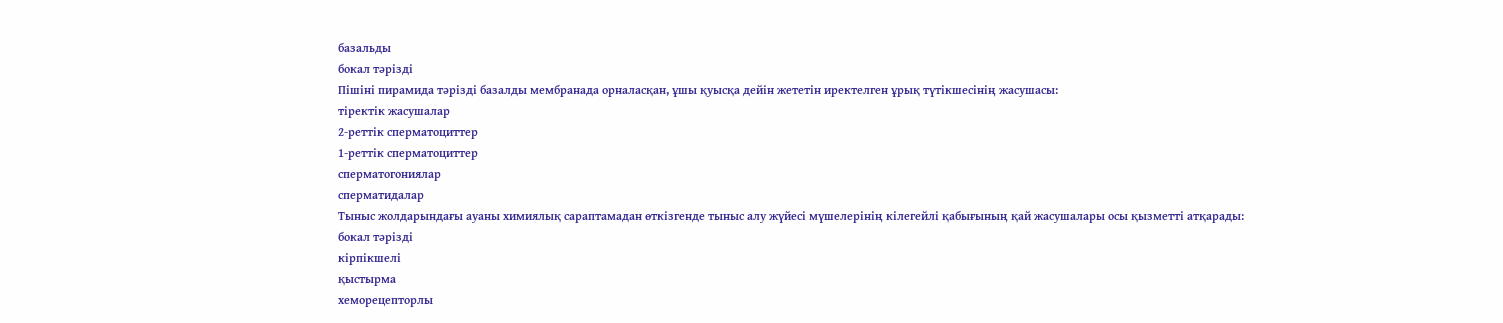базальды
бокал тәрізді
Пішіні пирамида тәрізді базалды мембранада орналасқан, ұшы қуысқа дейін жететін иректелген ұрық түтікшесінің жасушасы:
тіректік жасушалар
2-реттік сперматоциттер
1-реттік сперматоциттер
сперматогониялар
сперматидалар
Тыныс жолдарындағы ауаны химиялық сараптамадан өткізгенде тыныс алу жүйесі мүшелерінің кілегейлі қабығының қай жасушалары осы қызметті атқарады:
бокал тәрізді
кірпікшелі
қыстырма
хеморецепторлы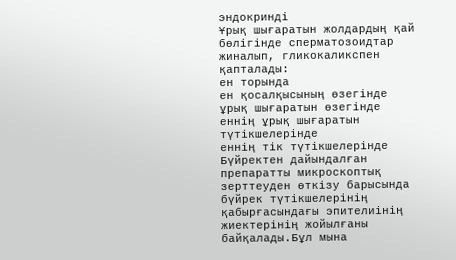эндокринді
Ұрық шығаратын жолдардың қай бөлігінде сперматозоидтар жиналып, гликокаликспен қапталады:
ен торында
ен қосалқысының өзегінде
ұрық шығаратын өзегінде
еннің ұрық шығаратын түтікшелерінде
еннің тік түтікшелерінде
Бүйректен дайындалған препаратты микроскоптық зерттеуден өткізу барысында бүйрек түтікшелерінің қабырғасындағы эпителиінің жиектерінің жойылғаны байқалады.Бұл мына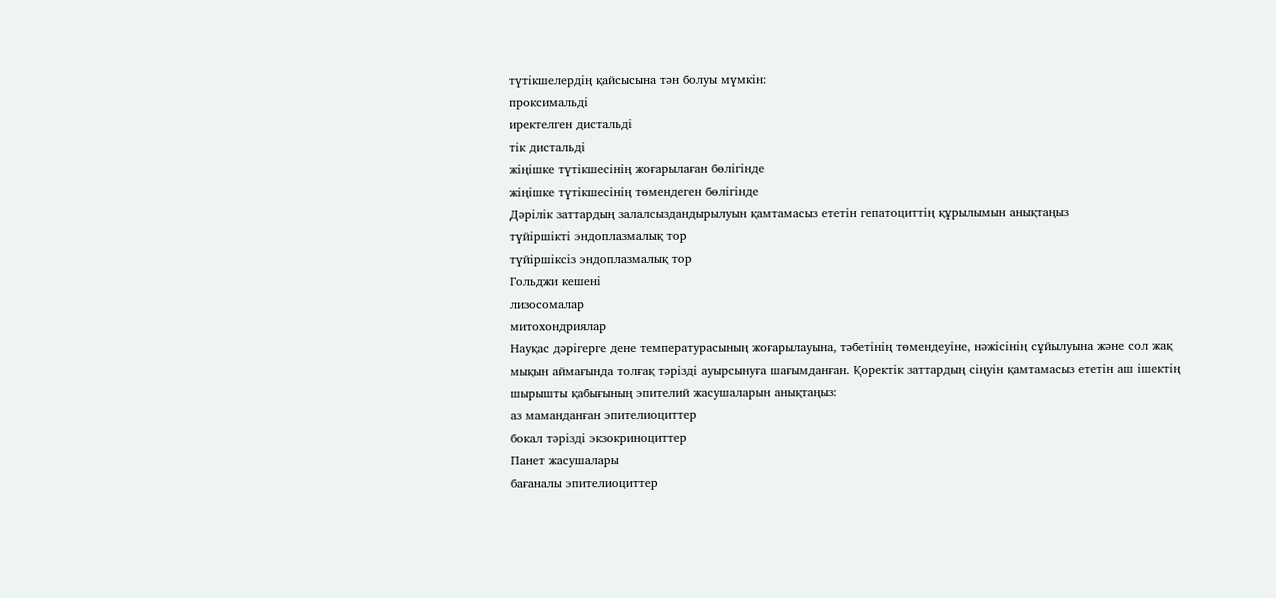түтікшелердің қайсысына тән болуы мүмкін:
проксимальді
иректелген дистальді
тік дистальді
жіңішке түтікшесінің жоғарылаған бөлігінде
жіңішке түтікшесінің төмендеген бөлігінде
Дәрілік заттардың залалсыздандырылуын қамтамасыз ететін гепатоциттің құрылымын анықтаңыз
түйіршікті эндоплазмалық тор
түйіршіксіз эндоплазмалық тор
Гольджи кешені
лизосомалар
митохондриялар
Науқас дәрігерге дене температурасының жоғарылауына, тәбетінің төмендеуіне, нәжісінің сұйылуына және сол жақ мықын аймағында толғақ тәрізді ауырсынуға шағымданған. Қоректік заттардың сіңуін қамтамасыз ететін аш ішектің шырышты қабығының эпителий жасушаларын анықтаңыз:
аз маманданған эпителиоциттер
бокал тәрізді экзокриноциттер
Панет жасушалары
бағаналы эпителиоциттер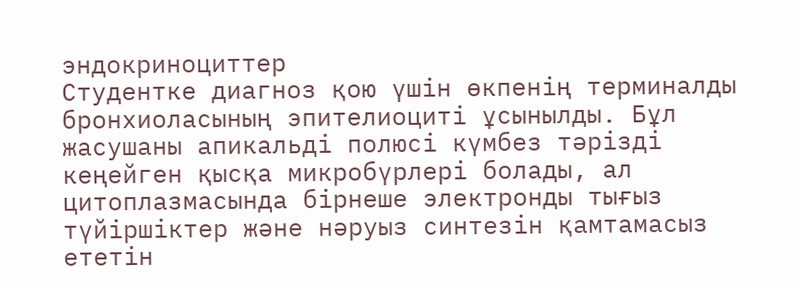эндокриноциттер
Студентке диагноз қою үшін өкпенің терминалды бронхиоласының эпителиоциті ұсынылды. Бұл жасушаны апикальді полюсі күмбез тәрізді кеңейген қысқа микробүрлері болады, ал цитоплазмасында бірнеше электронды тығыз түйіршіктер және нәруыз синтезін қамтамасыз ететін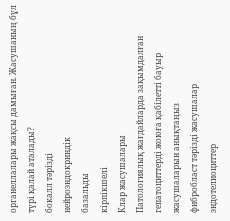органеллалары жақсы дамыған. Жасушаның бұл түрі қалай аталады?
бокалл тәрізді
нейроэндокриндік
базальды
кірпікшелі
Клар жасушалары
Патологиялық жағдайларда зақымдалған гепатоциттерді жоюға қабілетті бауыр жасушаларын анықтаңыз
фибробласт тәрізді жасушалар
эндотелиоциттер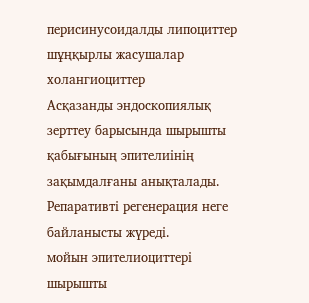перисинусоидалды липоциттер
шұңқырлы жасушалар
холангиоциттер
Асқазанды эндоскопиялық зерттеу барысында шырышты қабығының эпителиінің зақымдалғаны анықталады. Репаративті регенерация неге байланысты жүреді.
мойын эпителиоциттері
шырышты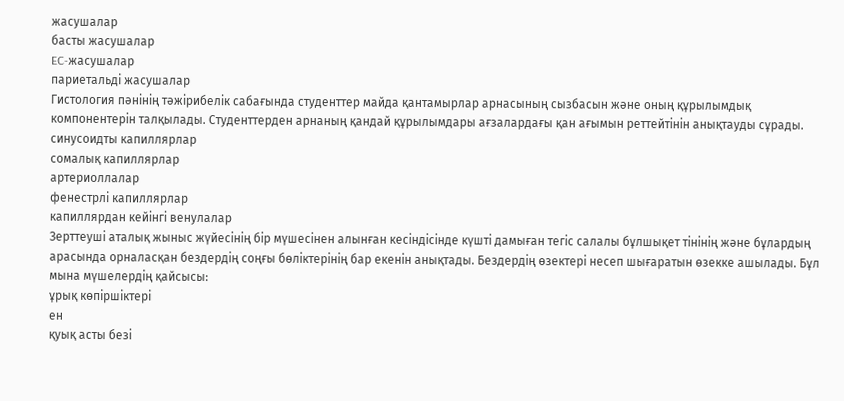жасушалар
басты жасушалар
EC-жасушалар
париетальді жасушалар
Гистология пәнінің тәжірибелік сабағында студенттер майда қантамырлар арнасының сызбасын және оның құрылымдық компонентерін талқылады. Студенттерден арнаның қандай құрылымдары ағзалардағы қан ағымын реттейтінін анықтауды сұрады.
синусоидты капиллярлар
сомалық капиллярлар
артериоллалар
фенестрлі капиллярлар
капиллярдан кейінгі венулалар
Зерттеуші аталық жыныс жүйесінің бір мүшесінен алынған кесіндісінде күшті дамыған тегіс салалы бұлшықет тінінің және бұлардың арасында орналасқан бездердің соңғы бөліктерінің бар екенін анықтады. Бездердің өзектері несеп шығаратын өзекке ашылады. Бұл мына мүшелердің қайсысы:
ұрық көпіршіктері
ен
қуық асты безі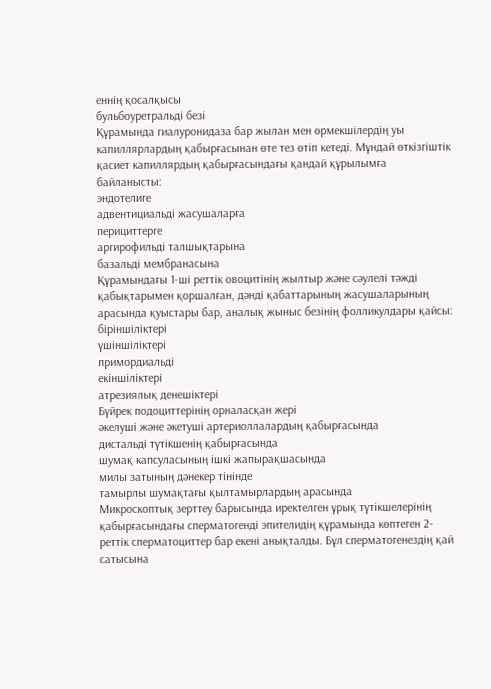еннің қосалқысы
бульбоуретральді безі
Құрамында гиалуронидаза бар жылан мен өрмекшілердің уы капиллярлардың қабырғасынан өте тез өтіп кетеді. Мұндай өткізгіштік қасиет капиллярдың қабырғасындағы қандай құрылымға байланысты:
эндотелиге
адвентициальді жасушаларға
перициттерге
аргирофильді талшықтарына
базальді мембранасына
Құрамындағы 1-ші реттік овоцитінің жылтыр және сәулелі тәжді қабықтарымен қоршалған, дәнді қабаттарының жасушаларының арасында қуыстары бар, аналық жыныс безінің фолликулдары қайсы:
біріншіліктері
үшіншіліктері
примордиальді
екіншіліктері
атрезиялық денешіктері
Бүйрек подоциттерінің орналасқан жері
әкелуші және әкетуші артериоллалардың қабырғасында
дистальді түтікшенің қабырғасында
шумақ капсуласының ішкі жапырақшасында
милы затының дәнекер тінінде
тамырлы шумақтағы қылтамырлардың арасында
Микроскоптық зерттеу барысында иректелген ұрық түтікшелерінің қабырғасындағы сперматогенді эпителидің құрамында көптеген 2-реттік сперматоциттер бар екені анықталды. Бұл сперматогенездің қай сатысына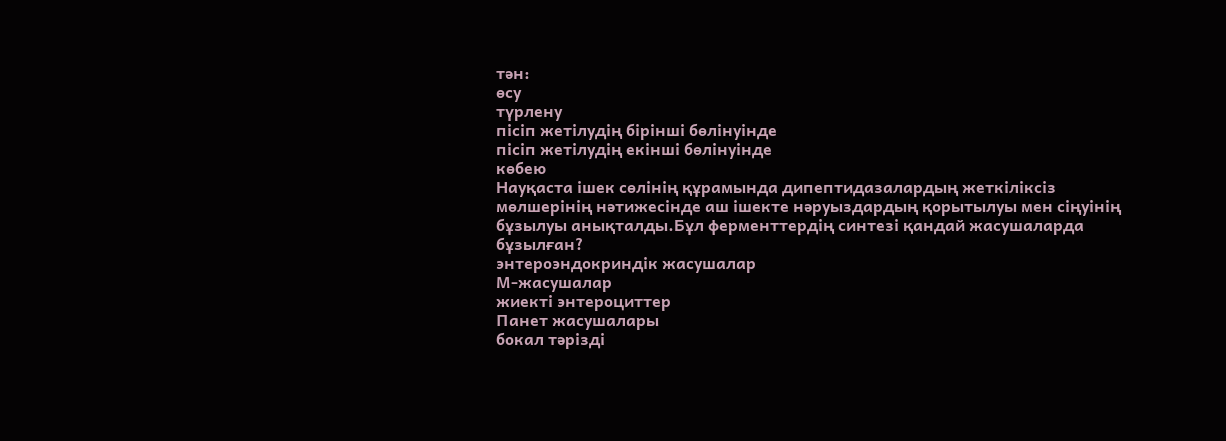тән:
өсу
түрлену
пісіп жетілудің бірінші бөлінуінде
пісіп жетілудің екінші бөлінуінде
көбею
Науқаста ішек сөлінің құрамында дипептидазалардың жеткіліксіз мөлшерінің нәтижесінде аш ішекте нәруыздардың қорытылуы мен сіңуінің бұзылуы анықталды.Бұл ферменттердің синтезі қандай жасушаларда бұзылған?
энтероэндокриндік жасушалар
М-жасушалар
жиекті энтероциттер
Панет жасушалары
бокал тәрізді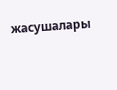жасушалары